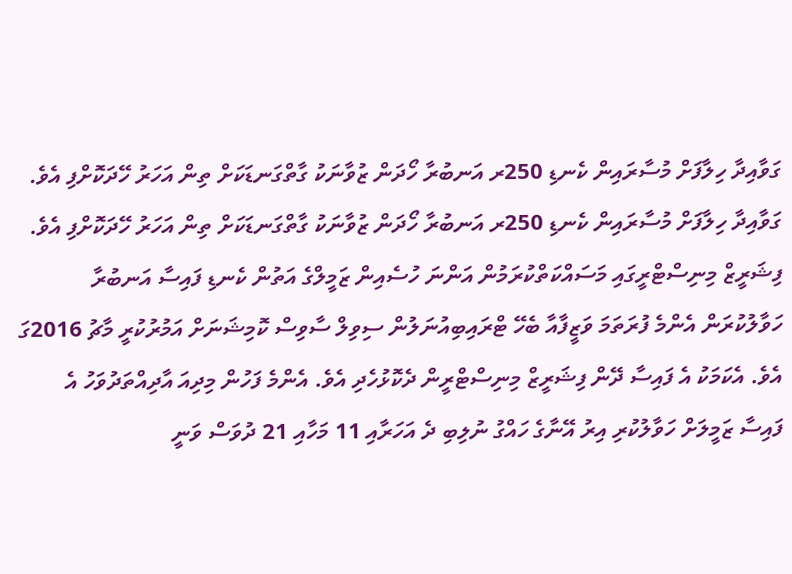ގަވާއިދާ ހިލާފަށް މުސާރައިން ކެނޑި 250ރ އަނބުރާ ހޯދަން ޒުވާނަކު ގާތްގަނޑަކަށް ތިން އަހަރު ހޭދަކޮށްފި އެވެ.
ގަވާއިދާ ހިލާފަށް މުސާރައިން ކެނޑި 250ރ އަނބުރާ ހޯދަން ޒުވާނަކު ގާތްގަނޑަކަށް ތިން އަހަރު ހޭދަކޮށްފި އެވެ.
ފިޝަރީޒް މިނިސްޓްރީގައި މަސައްކަތްކުރަމުން އަންނަ ހުސެއިން ޒަމީލްގެ އަތުން ކެނޑި ފައިސާ އަނބުރާ ހަވާލުކުރަން އެންމެ ފުރަތަމަ ވަޒީފާއާ ބެހޭ ޓްރައިބިއުނަލުން ސިވިލް ސާވިސް ކޮމިޝަނަށް އަމުރުކުރީ މާޗު 2016ގަ އެވެ. އެކަމަކު އެ ފައިސާ ދޭން ފިޝަރީޒް މިނިސްޓްރީން ދެކޮޅުހެދި އެވެ. އެންމެ ފަހުން މިދިއަ އާދިއްތަދުވަހު އެ ފައިސާ ޒަމީލަށް ހަވާލުކުރި އިރު އޭނާގެ ހައްގު ނުލިބި ދެ އަހަރާއި 11 މަހާއި 21 ދުވަސް ވަނީ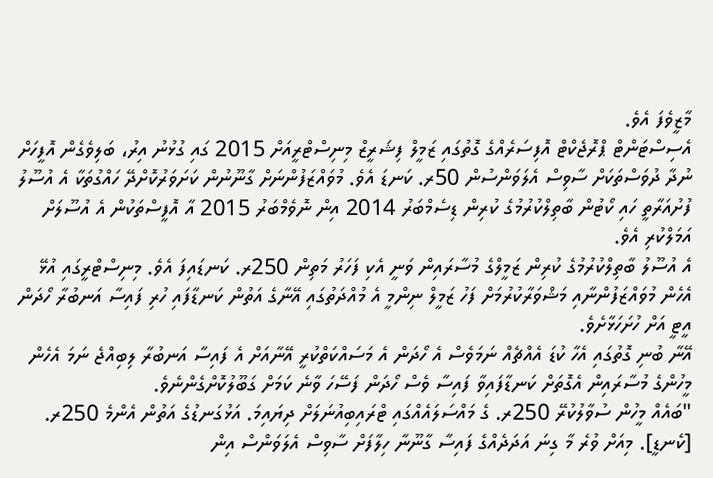މާޒީވެފަ އެވެ.
އެސިސްޓަންޓް ޕްރޮޖެކްޓް އޮފިސަރެއްގެ ގޮތުގައި ޒަމީލް ފިޝަރީޒް މިނިސްޓްރީއަށް 2015 ގައި ގުޅުނު އިރު، ބަލިވެގެން އޮފީހަށް ނުދާ ދުވަސްތަކަށް ސާވިސް އެލަވަންސުން 50ރ. ކަނޑަ އެވެ. މުވައްޒަފުންނަށް ގާނޫނުން ކަށަވަރުކޮށްދޭ ހައްގުތަކާ އެ އުސޫލު ފުށުއަރާތީ ހައި ކޯޓުން ބާތިލްކުރުމުގެ ކުރިން ޑިސެމްބަރު 2014 އިން ނޮވެމްބަރު 2015 އާ އޮފީސްތަކުން އެ އުސޫލަށް އަމަލްކުރި އެވެ.
އެ އުސޫލު ބާތިލްކުރުމުގެ ކުރިން ޒަމީލްގެ މުސާރައިން ވަނީ އެކި ފަހަރު މަތިން 250ރ. ކަނޑައިފަ އެވެ. މިނިސްޓްރީގައި އުޅޭ އެހެން މުވައްޒަފުންނާއި މަޝްވަރާކުރުމަށް ފަހު ޒަމީލް ނިންމީ އެ މުއްދަތުގައި އޭނާގެ އަތުން ކަނޑާފައި ހުރި ފައިސާ އަނބުރާ ހޯދަން އީޓީ އަށް ހުށަހަޅާށެވެ.
އޭނާ ބުނި ގޮތުގައި އެހާ ކުޑަ އެއްޗެއް ނަމަވެސް އެ ހޯދަން އެ މަސައްކަތްކުރީ އޭނާއަށް އެ ފައިސާ އަނބުރާ ލިބިއްޖެ ނަމަ އެހެން މީހުންގެ މުސާރައިން އެގޮތަށް ކަނޑާފައިވާ ފައިސާ ވެސް ހޯދަން ފަސޭހަ ވާނެ ކަމަށް ގަބޫލުކޮށްގެންނެވެ.
"ބައެއް މީހުން ސުވާލުކުރޭ 250ރ. ގެ މައްސަލައެއްގައި ޓްރައިބިއުނަލަށް ދިޔައިމަ. އަޅުގަނޑުގެ އަތުން އެންމެ 250ރ. [ކެނޑީ]. މިއަށް ވުރެ މާ ގިނަ އަދަދެއްގެ ފައިސާ ގާނޫނާ ހިލާފަށް ސާވިސް އެލަވަންސް އިން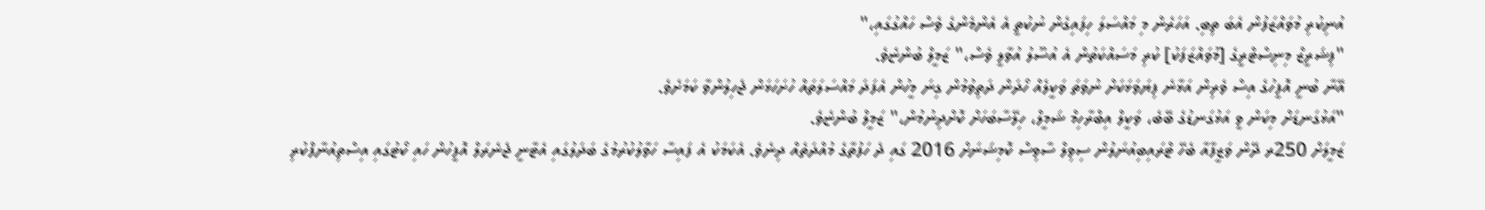އުނިކުރި މުވައްޒަފުން އެބަ ތިބި. އަހަރެން މި މައްސަލަ ހިފައިގެން ނުކުތީ އެ އެންމެންގެ ވެސް ހައްގުގައި،"
"ފިޝަރީޒް މިނިސްޓްރީގެ [މުވައްޒަފަކު] ކުރި މަސައްކަތުން އެ އުސޫލު އުވާލީ ވެސް،" ޒަމީލް ބުންޏެވެ.
އޭނާ ބުނީ އޮފީހުގެ އިސް ވެރިން އަޅާނެ ފިޔަވަޅަކަށް ނުވަތަ ވަކީލެއް ހޯދަން ދަތިވުމުން ގިނަ މީހުން އެފަދަ މައްސަލަތައް ހުށަހަޅަން ޖެހިލުންވާ ކަމަށެވެ.
"އަޅުގަނޑަށް މިކަން ވީ އަޅުގަނޑުގެ ބޭބެ، ވަކީލް އިބްރާހިމް ޝަމީލް، ހިލޭސާބަހަށް ކޮށްދިނުމުން،" ޒަމީލް ބުންޏެވެ.
ޒަމީލަށް 250ރ ދޭން ވަޒީފާއާ ބެހޭ ޓްރައިބިއުނަލުން ސިވިލް ސާވިސް ކޮމިޝަނަށް 2016 ގައި ދެ ހަފުތާގެ މުއްދަތެއް ދިނެވެ. އެކަމަކު އެ ފައިސާ ހަވާލުކުރުމުގެ ބަދަލުގައި އެޓާނީ ޖެނެރަލް އޮފީހުން ހައި ކޯޓުގައި އިސްތިއުނާފްކުރި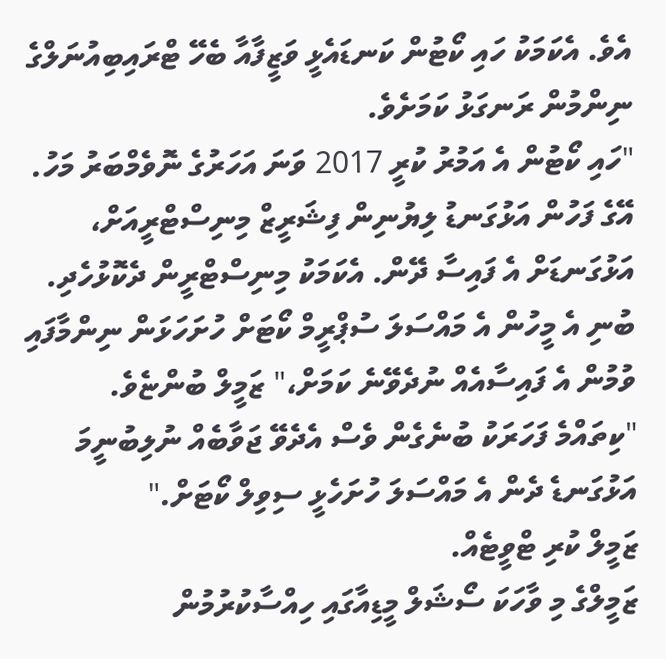އެވެ. އެކަމަކު ހައި ކޯޓުން ކަނޑައެޅީ ވަޒީފާއާ ބެހޭ ޓްރައިބިއުނަލްގެ ނިންމުން ރަނގަޅު ކަމަށެވެ.
"ހައި ކޯޓުން އެ އަމުރު ކުރީ 2017 ވަނަ އަހަރުގެ ނޮވެމްބަރު މަހު. އޭގެ ފަހުން އަޅުގަނޑު ލިޔުނިން ފިޝަރީޒް މިނިސްޓްރީއަށް، އަޅުގަނޑަށް އެ ފައިސާ ދޭން. އެކަމަކު މިނިސްޓްރީން ދެކޮޅުހެދި. ބުނި އެ މީހުން އެ މައްސަލަ ސުޕްރީމް ކޯޓަށް ހުށަހަޅަން ނިންމާފައި ވުމުން އެ ފައިސާއެއް ނުދެވޭނެ ކަމަށް،" ޒަމީލް ބުންޏެވެ.
"ކިތައްމެ ފަހަރަކު ބުނެގެން ވެސް އެދެވޭ ޖަވާބެއް ނުލިބުނީމަ އަޅުގަނޑެ ދެން އެ މައްސަލަ ހުށަހެޅީ ސިވިލް ކޯޓަށް."
ޒަމީލް ކުރި ޓްވީޓެއް.
ޒަމީލްގެ މި ވާހަކަ ސޯޝަލް މީޑިއާގައި ހިއްސާކުރުމުން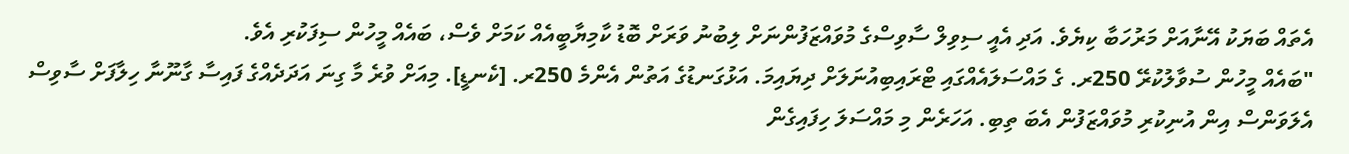އެތައް ބަޔަކު އޭނާއަށް މަރުހަބާ ކިޔެވެ. އަދި އެއީ ސިވިލް ސާވިސްގެ މުވައްޒަފުންނަށް ލިބުނު ވަރަށް ބޮޑު ކާމިޔާބީއެއް ކަމަށް ވެސް، ބައެއް މީހުން ސިފަކުރި އެވެ.
"ބައެއް މީހުން ސުވާލުކުރޭ 250ރ. ގެ މައްސަލައެއްގައި ޓްރައިބިއުނަލަށް ދިޔައިމަ. އަޅުގަނޑުގެ އަތުން އެންމެ 250ރ. [ކެނޑީ]. މިއަށް ވުރެ މާ ގިނަ އަދަދެއްގެ ފައިސާ ގާނޫނާ ހިލާފަށް ސާވިސް އެލަވަންސް އިން އުނިކުރި މުވައްޒަފުން އެބަ ތިބި. އަހަރެން މި މައްސަލަ ހިފައިގެން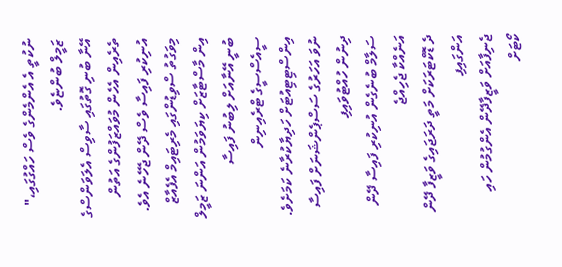ނުކުތީ އެ އެންމެންގެ ވެސް ހައްގުގައި،" ޒަމީލް ބުންޏެވެ.
އޭނާ ބުނި ގޮތުގައި ސާވިސް އެލަވަންސްގެ ތެރެއިން އެހެން މުވައްޒަފުންގެ އަތުން އުނިކުރި ފައިސާ ވެސް ދޭން ޖެހޭނެ އެވެ.
މިވަގުތު ސްވިޑުންގައި މެރިޓައިމް އެފެއާޒް އިން މާސްޓާޒަށް ކިޔަވަމުން އަންނަ ޒަމީލް ބުނީ އޭނާއަށް ލިބުނު ފައިސާ ސީއެސްސީގެ ޓްރެއިނިން އިންސްޓިޓިއުޓަށް ހަދިޔާކުރާނެ ކަމަށެވެ.
ނުވަ އަހަރުގެ ސަސްޕެންޝަނަށް ފައިސާ ދިނުން ހުއްޓުވައިފި
ސަލާމް ބުނެގެން އުނިކުރި ފައިސާ ދޭން އަނެއްކާ ޖެހިއްޖެ
ދެ ޑޮކްޓަރަކަށް މަތީ ދަރަޖައިގެ ވަޒީފާ ދޭން އަންގައިފި
ޖެނިފާއަށް ވަޒީފާދޭން އެންގުމުން ހައި ކޯޓަށް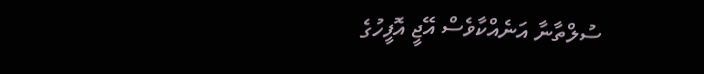ސުލްތާނާ އަނެއްކާވެސް އޭޖީ އޮފީހުގެ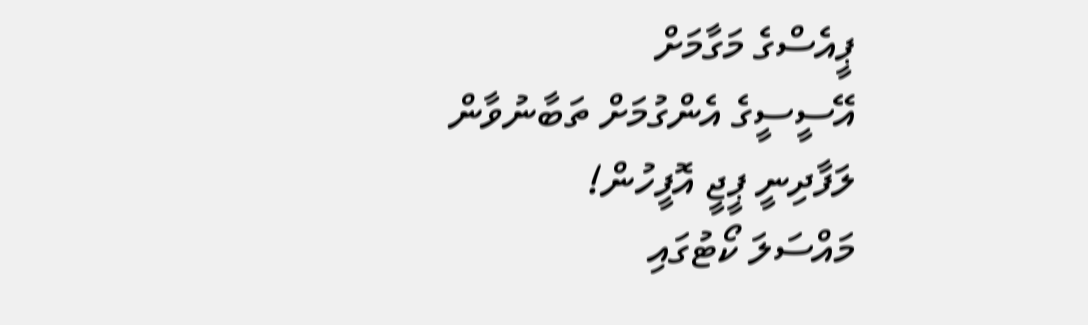ޕީއެސްގެ މަގާމަށް
އޭސީސީގެ އެންގުމަށް ތަބާނުވާން ލަފާދިނީ ޕީޖީ އޮފީހުން!
މައްސަލަ ކޯޓުގައި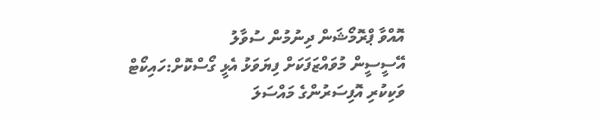އޮއްވާ ޕްރޮމޯޝަން ދިނުމުން ސުވާލު
އޭސީސީން މުވައްޒަފަކަށް ފިޔަވަޅު އެޅީ ގޯސްކޮށް:ހައިކޯޓް
ވަކިކުރި އޮފިސަރުންގެ މައްސަލަ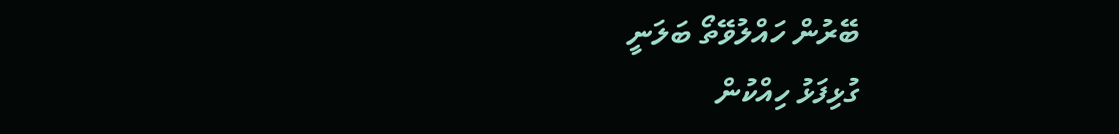ބޭރުން ހައްލުވޭތޯ ބަލަނީ
ގުޅިފަޅު ހިއްކުން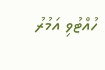ހުއްޓުވި އަމުރު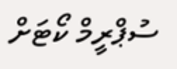ސުޕްރީމް ކޯޓަށް